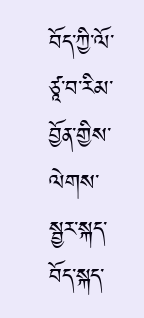བོད་ཀྱི་ལོ་ཙཱ་བ་རིམ་བྱོན་གྱིས་ལེགས་སྦྱར་སྐད་བོད་སྐད་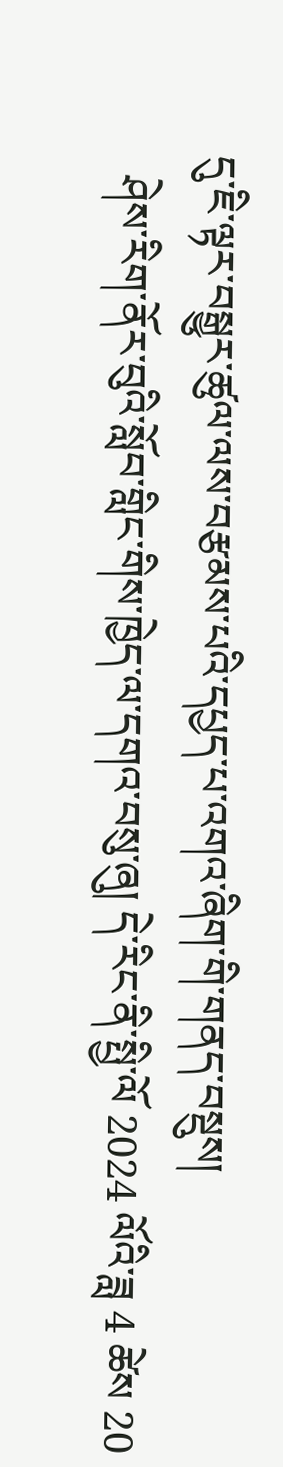དུ་ཇི་ལྟར་བསྒྱུར་ཚུལ་ལས་བརྩམས་པའི་དཔྱད་པ་འགའ་ཞིག་གི་གནད་བསྡུས།
  ཤེས་རིག་ནོར་བུའི་སློབ་གླིང་གིས་ཁྱེད་ལ་དགའ་བསུ་ཞུ། དེ་རིང་ནི་སྤྱི་ལོ 2024 ལོའི་ཟླ 4 ཚེས 20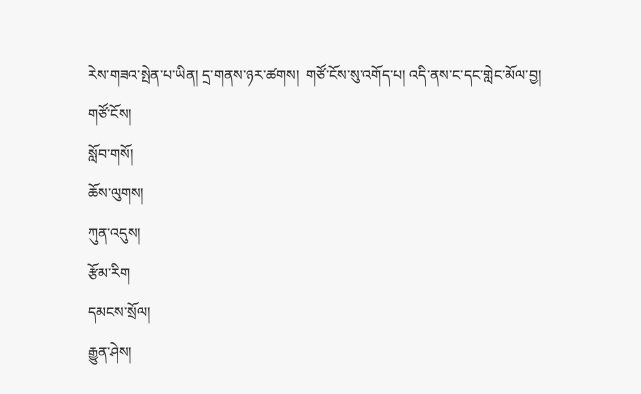རེས་གཟའ་སྤེན་པ་ཡིན། དྲ་གནས་ཉར་ཚགས།  གཙོ་ངོས་སུ་འགོད་པ། འདི་ནས་ང་དང་གླེང་མོལ་བྱ།
གཙོ་ངོས།
སློབ་གསོ།
ཆོས་ལུགས།
ཀུན་འདུས།
རྩོམ་རིག
དམངས་སྲོལ།
རྒྱུན་ཤེས།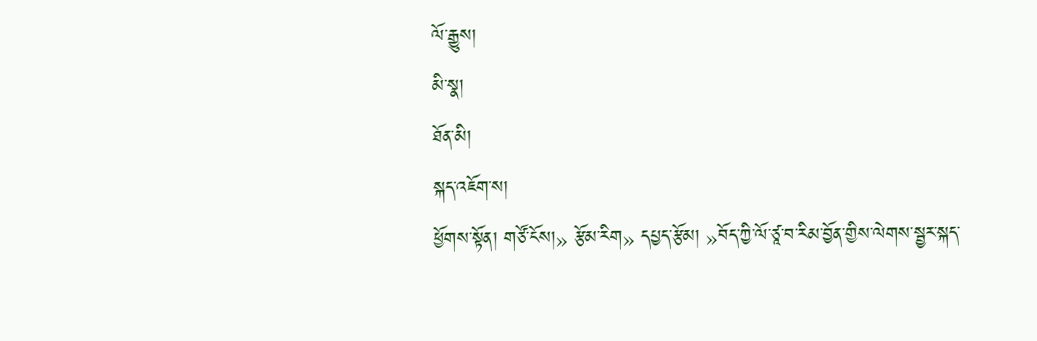ལོ་རྒྱུས།
མི་སྣ།
ཐོན་མི།
སྐད་འཇོག་ས།
ཕྱོགས་སྟོན། གཙོ་ངོས།» རྩོམ་རིག» དཔྱད་རྩོམ། »བོད་ཀྱི་ལོ་ཙཱ་བ་རིམ་བྱོན་གྱིས་ལེགས་སྦྱར་སྐད་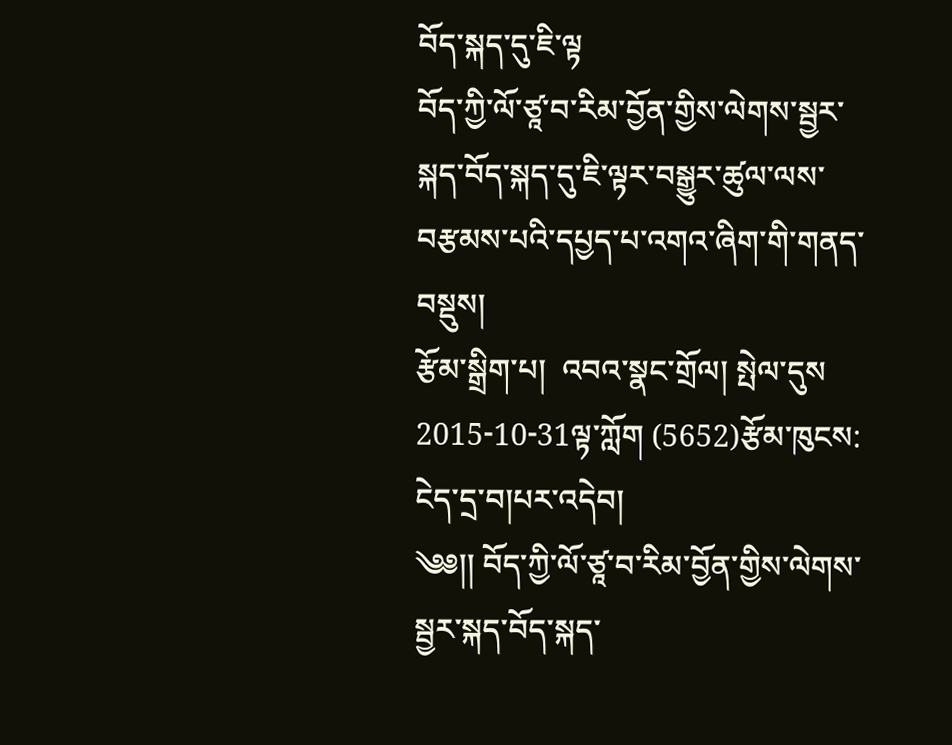བོད་སྐད་དུ་ཇི་ལྟ
བོད་ཀྱི་ལོ་ཙཱ་བ་རིམ་བྱོན་གྱིས་ལེགས་སྦྱར་སྐད་བོད་སྐད་དུ་ཇི་ལྟར་བསྒྱུར་ཚུལ་ལས་བརྩམས་པའི་དཔྱད་པ་འགའ་ཞིག་གི་གནད་བསྡུས།
རྩོམ་སྒྲིག་པ།  འབའ་སྣང་གྲོལ། སྤེལ་དུས 2015-10-31ལྟ་ཀློག (5652)རྩོམ་ཁུངས: ངེད་དྲ་བ།པར་འདེབ།
༄༅།། བོད་ཀྱི་ལོ་ཙཱ་བ་རིམ་བྱོན་གྱིས་ལེགས་སྦྱར་སྐད་བོད་སྐད་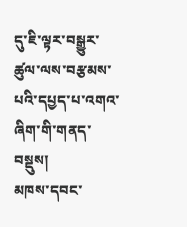དུ་ཇི་ལྟར་བསྒྱུར་ཚུལ་ལས་བརྩམས་པའི་དཔྱད་པ་འགའ་ཞིག་གི་གནད་བསྡུས།
མཁས་དབང་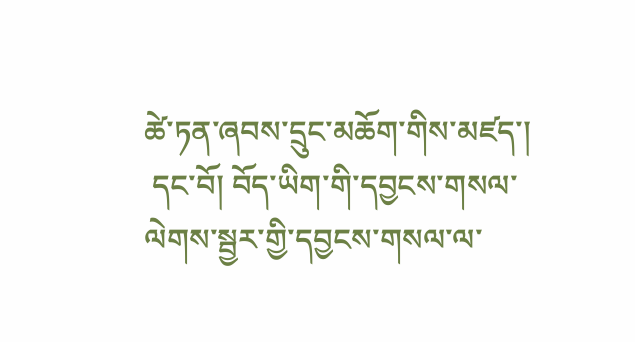ཚེ་ཏན་ཞབས་དྲུང་མཆོག་གིས་མཛད་།
 དང་བོ། བོད་ཡིག་གི་དབྱངས་གསལ་ལེགས་སྦྱར་གྱི་དབྱངས་གསལ་ལ་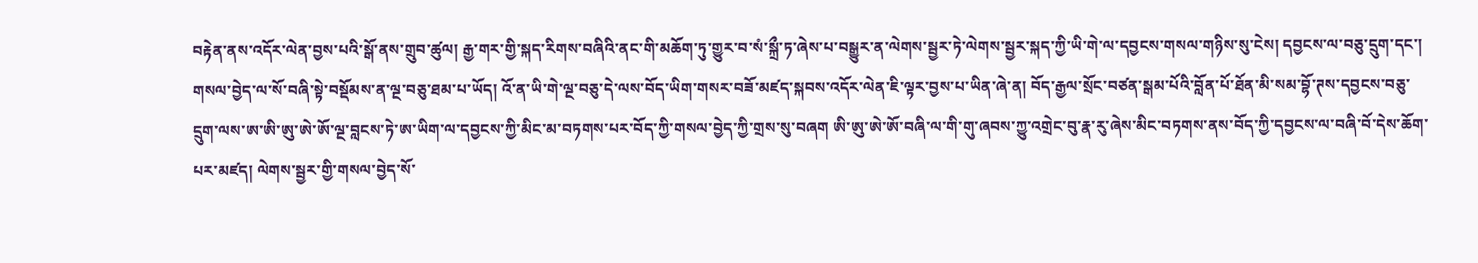བརྟེན་ནས་འདོར་ལེན་བྱས་པའི་སྒོ་ནས་གྲུབ་ཚུལ། རྒྱ་གར་གྱི་སྐད་རིགས་བཞིའི་ནང་གི་མཆོག་ཏུ་གྱུར་བ་སཾ་སྐྲྀ་ཏ་ཞེས་པ་བསྒྱུར་ན་ལེགས་སྦྱར་ཏེ་ལེགས་སྦྱར་སྐད་ཀྱི་ཡི་གེ་ལ་དབྱངས་གསལ་གཉིས་སུ་ངེས། དབྱངས་ལ་བཅུ་དྲུག་དང་། གསལ་བྱེད་ལ་སོ་བཞི་སྟེ་བསྡོམས་ན་ལྔ་བཅུ་ཐམ་པ་ཡོད། འོ་ན་ཡི་གེ་ལྔ་བཅུ་དེ་ལས་བོད་ཡིག་གསར་བཟོ་མཛད་སྐབས་འདོར་ལེན་ཇི་ལྟར་བྱས་པ་ཡིན་ཞེ་ན། བོད་རྒྱལ་སྲོང་བཙན་སྒམ་པོའི་བློན་པོ་ཐོན་མི་སམ་བྷོ་ཊས་དབྱངས་བཅུ་དྲུག་ལས་ཨ་ཨི་ཨུ་ཨེ་ཨོ་ལྔ་བླངས་ཏེ་ཨ་ཡིག་ལ་དབྱངས་ཀྱི་མིང་མ་བཏགས་པར་བོད་ཀྱི་གསལ་བྱེད་ཀྱི་གྲས་སུ་བཞག ཨི་ཨུ་ཨེ་ཨོ་བཞི་ལ་གི་གུ་ཞབས་ཀྱུ་འགྲེང་བུ་རྣ་རུ་ཞེས་མིང་བཏགས་ནས་བོད་ཀྱི་དབྱངས་ལ་བཞི་བོ་དེས་ཆོག་པར་མཛད། ལེགས་སྦྱར་གྱི་གསལ་བྱེད་སོ་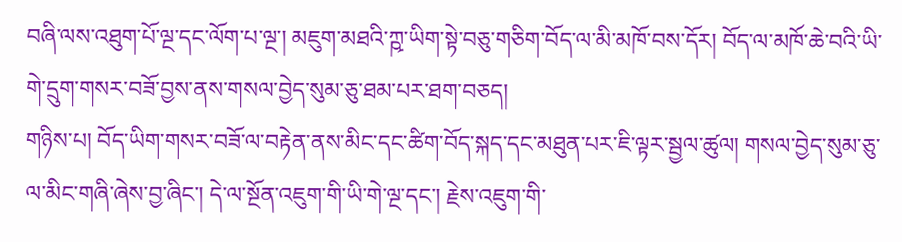བཞི་ལས་འཐུག་པོ་ལྔ་དང་ལོག་པ་ལྔ་། མཇུག་མཐའི་ཀྵ་ཡིག་སྟེ་བཅུ་གཅིག་བོད་ལ་མི་མཁོ་བས་དོར། བོད་ལ་མཁོ་ཆེ་བའི་ཡི་གེ་དྲུག་གསར་བཟོ་བྱས་ནས་གསལ་བྱེད་སུམ་ཅུ་ཐམ་པར་ཐག་བཅད།
གཉིས་པ། བོད་ཡིག་གསར་བཟོ་ལ་བརྟེན་ནས་མིང་དང་ཚིག་བོད་སྐད་དང་མཐུན་པར་ཇི་ལྟར་སྦྱལ་ཚུལ། གསལ་བྱེད་སུམ་ཅུ་ལ་མིང་གཞི་ཞེས་བྱ་ཞིང་། དེ་ལ་སྔོན་འཇུག་གི་ཡི་གེ་ལྔ་དང་། རྗེས་འཇུག་གི་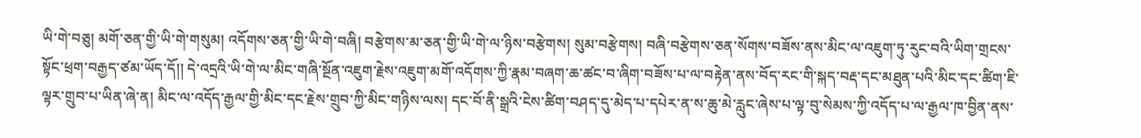ཡི་གེ་བཅུ། མགོ་ཅན་གྱི་ཡི་གེ་གསུམ། འདོགས་ཅན་གྱི་ཡི་གེ་བཞི། བརྩེགས་མ་ཅན་གྱི་ཡི་གེ་ལ་ཉིས་བརྩེགས། སུམ་བརྩེགས། བཞི་བརྩེགས་ཅན་སོགས་བཟོས་ནས་མིང་ལ་འཇུག་ཏུ་རུང་བའི་ཡིག་གྲངས་སྟོང་ཕྲག་བརྒྱད་ཙམ་ཡོད་དོ།། དེ་འདྲའི་ཡི་གེ་ལ་མིང་གཞི་སྔོན་འཇུག་རྗེས་འཇུག་མགོ་འདོགས་ཀྱི་རྣམ་བཞག་ཆ་ཚང་བ་ཞིག་བཟོས་པ་ལ་བརྟེན་ནས་བོད་རང་གི་སྐད་བརྡ་དང་མཐུན་པའི་མིང་དང་ཚིག་ཇི་ལྟར་གྲུབ་པ་ཡིན་ཞེ་ན། མིང་ལ་འདོད་རྒྱལ་གྱི་མིང་དང་རྗེས་གྲུབ་ཀྱི་མིང་གཉིས་ལས། དང་བོ་ནི་སྒྲའི་ངེས་ཚིག་བཤད་དུ་མེད་པ་དཔེར་ན་ས་ཆུ་མེ་རླུང་ཞེས་པ་ལྟ་བུ་སེམས་ཀྱི་འདོད་པ་ལ་རྒྱལ་ཁ་བྱིན་ནས་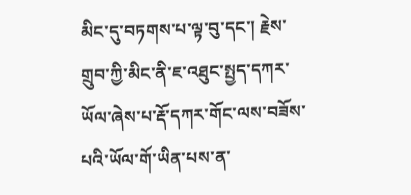མིང་དུ་བཏགས་པ་ལྟ་བུ་དང་། རྗེས་གྲུབ་ཀྱི་མིང་ནི་ཇ་འཐུང་སྤྱད་དཀར་ཡོལ་ཞེས་པ་རྡོ་དཀར་གོང་ལས་བཟོས་པའི་ཡོལ་གོ་ཡིན་པས་ན་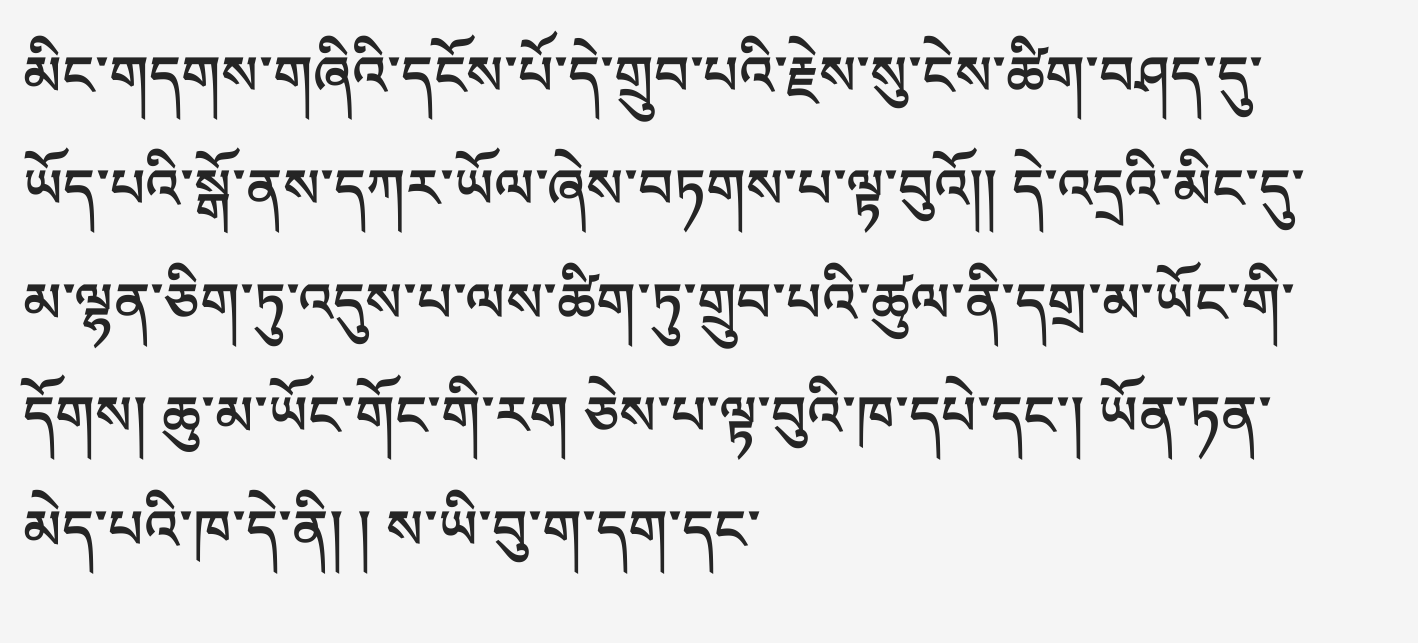མིང་གདགས་གཞིའི་དངོས་པོ་དེ་གྲུབ་པའི་རྗེས་སུ་ངེས་ཚིག་བཤད་དུ་ཡོད་པའི་སྒོ་ནས་དཀར་ཡོལ་ཞེས་བཏགས་པ་ལྟ་བུའོ།། དེ་འདྲའི་མིང་དུ་མ་ལྷན་ཅིག་ཏུ་འདུས་པ་ལས་ཚིག་ཏུ་གྲུབ་པའི་ཚུལ་ནི་དགྲ་མ་ཡོང་གི་དོགས། ཆུ་མ་ཡོང་གོང་གི་རག ཅེས་པ་ལྟ་བུའི་ཁ་དཔེ་དང་། ཡོན་ཏན་མེད་པའི་ཁ་དེ་ནི། ། ས་ཡི་བུ་ག་དག་དང་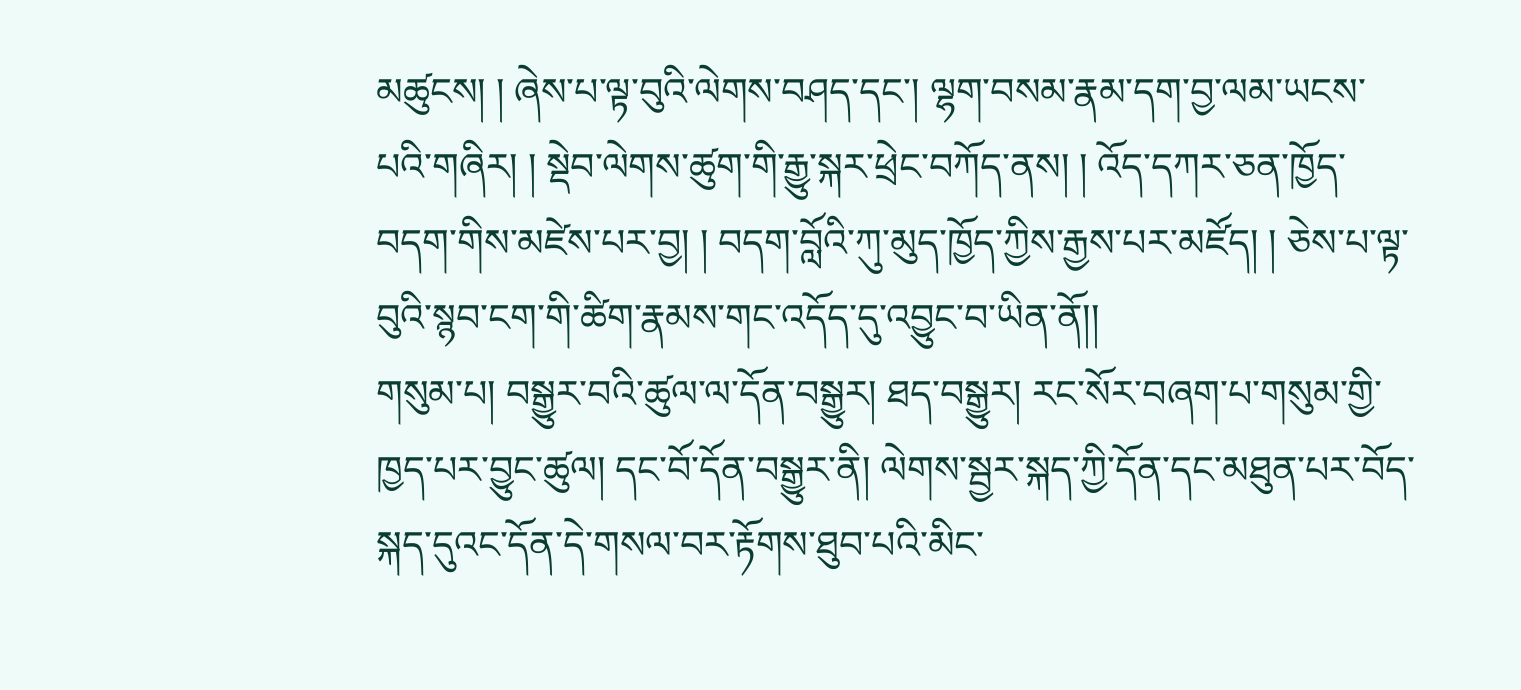མཚུངས། ། ཞེས་པ་ལྟ་བུའི་ལེགས་བཤད་དང་། ལྷག་བསམ་རྣམ་དག་བྱ་ལམ་ཡངས་པའི་གཞིར། ། སྡེབ་ལེགས་ཚུག་གི་རྒྱུ་སྐར་ཕྲེང་བཀོད་ནས། ། འོད་དཀར་ཅན་ཁྱོད་བདག་གིས་མཛེས་པར་བྱ། ། བདག་བློའི་ཀུ་མུད་ཁྱོད་ཀྱིས་རྒྱས་པར་མཛོད། ། ཅེས་པ་ལྟ་བུའི་སྙབ་ངག་གི་ཚིག་རྣམས་གང་འདོད་དུ་འབྱུང་བ་ཡིན་ནོ།།
གསུམ་པ། བསྒྱུར་བའི་ཚུལ་ལ་དོན་བསྒྱུར། ཐད་བསྒྱུར། རང་སོར་བཞག་པ་གསུམ་གྱི་ཁྱད་པར་བྱུང་ཚུལ། དང་བོ་དོན་བསྒྱུར་ནི། ལེགས་སྦྱར་སྐད་ཀྱི་དོན་དང་མཐུན་པར་བོད་སྐད་དུའང་དོན་དེ་གསལ་བར་རྟོགས་ཐུབ་པའི་མིང་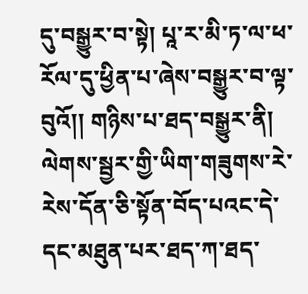དུ་བསྒྱུར་བ་སྟེ། པཱ་ར་མི་ཏ་ལ་ཕ་རོལ་དུ་ཕྱིན་པ་ཞེས་བསྒྱུར་བ་ལྟ་བུའོ།། གཉིས་པ་ཐད་བསྒྱུར་ནི། ལེགས་སྦྱར་གྱི་ཡིག་གཟུགས་རེ་རེས་དོན་ཅི་སྟོན་བོད་པའང་དེ་དང་མཐུན་པར་ཐད་ཀ་ཐད་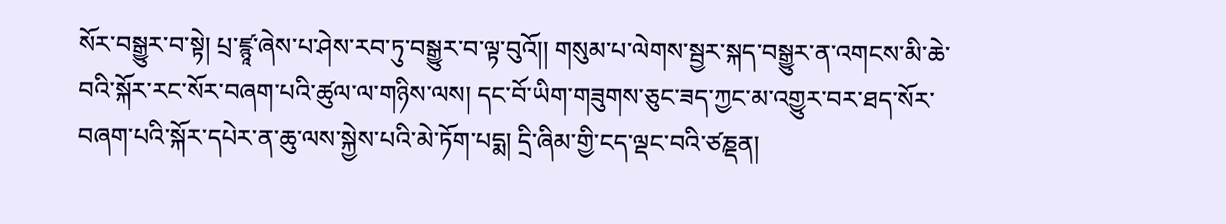སོར་བསྒྱུར་བ་སྟེ། པྲ་ཛྙཱ་ཞེས་པ་ཤེས་རབ་ཏུ་བསྒྱུར་བ་ལྟ་བུའོ།། གསུམ་པ་ལེགས་སྦྱར་སྐད་བསྒྱུར་ན་འགངས་མི་ཆེ་བའི་སྐོར་རང་སོར་བཞག་པའི་ཚུལ་ལ་གཉིས་ལས། དང་བོ་ཡིག་གཟུགས་ཅུང་ཟད་ཀྱང་མ་འགྱུར་བར་ཐད་སོར་བཞག་པའི་སྐོར་དཔེར་ན་ཆུ་ལས་སྐྱེས་པའི་མེ་ཏོག་པདྨ། དྲི་ཞིམ་གྱི་ངད་ལྡང་བའི་ཙཎྡན།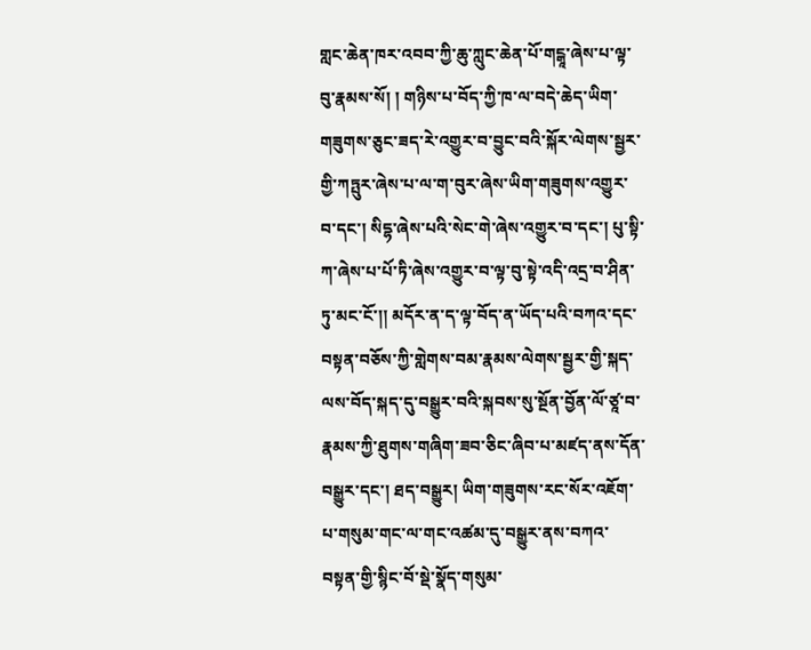གླང་ཆེན་ཁར་འབབ་ཀྱི་ཆུ་ཀླུང་ཆེན་པོ་གངྒཱ་ཞེས་པ་ལྟ་བུ་རྣམས་སོ། ། གཉིས་པ་བོད་ཀྱི་ཁ་ལ་བདེ་ཆེད་ཡིག་གཟུགས་ཅུང་ཟད་རེ་འགྱུར་བ་བྱུང་བའི་སྐོར་ལེགས་སྦྱར་གྱི་ཀཏྤུར་ཞེས་པ་ལ་ག་བུར་ཞེས་ཡིག་གཟུགས་འགྱུར་བ་དང་། སིདྷ་ཞེས་པའི་སེང་གེ་ཞེས་འགྱུར་བ་དང་། པུ་སྟི་ཀ་ཞེས་པ་པོ་ཏི་ཞེས་འགྱུར་བ་ལྟ་བུ་སྟེ་འདི་འདྲ་བ་ཤིན་ཏུ་མང་ངོ་།། མདོར་ན་ད་ལྟ་བོད་ན་ཡོད་པའི་བཀའ་དང་བསྟན་བཅོས་ཀྱི་གླེགས་བམ་རྣམས་ལེགས་སྦྱར་གྱི་སྐད་ལས་བོད་སྐད་དུ་བསྒྱུར་བའི་སྐབས་སུ་སྔོན་བྱོན་ལོ་ཙཱ་བ་རྣམས་ཀྱི་ཐུགས་གཞིག་ཟབ་ཅིང་ཞིབ་པ་མཛད་ནས་དོན་བསྒྱུར་དང་། ཐད་བསྒྱུར། ཡིག་གཟུགས་རང་སོར་འཇོག་པ་གསུམ་གང་ལ་གང་འཚམ་དུ་བསྒྱུར་ནས་བཀའ་བསྟན་གྱི་སྙིང་བོ་སྡེ་སྣོད་གསུམ་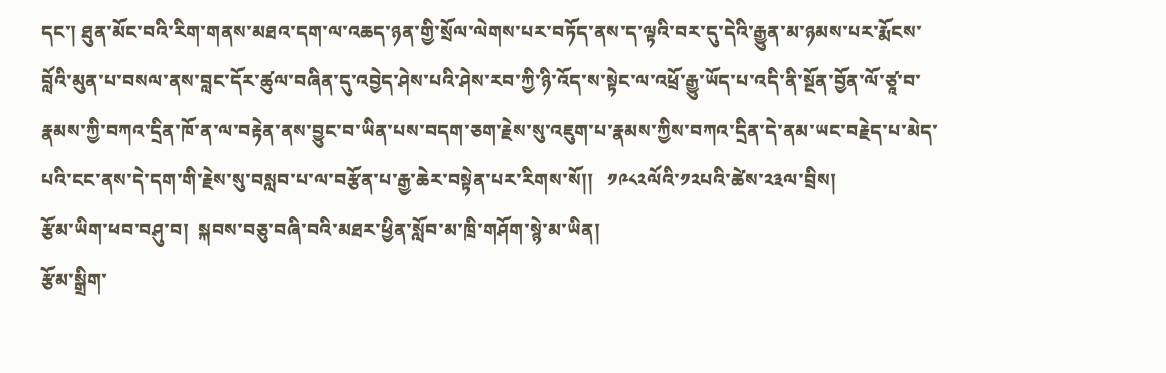དང་། ཐུན་མོང་བའི་རིག་གནས་མཐའ་དག་ལ་འཆད་ཉན་གྱི་སྲོལ་ལེགས་པར་བཏོད་ནས་ད་ལྟའི་བར་དུ་དེའི་རྒྱུན་མ་ཉམས་པར་རྨོངས་བློའི་མུན་པ་བསལ་ནས་བླང་དོར་ཚུལ་བཞིན་དུ་འབྱེད་ཤེས་པའི་ཤེས་རབ་ཀྱི་ཉི་འོད་ས་སྟེང་ལ་འཕྲོ་རྒྱུ་ཡོད་པ་འདི་ནི་སྔོན་བྱོན་ལོ་ཙཱ་བ་རྣམས་ཀྱི་བཀའ་དྲིན་ཁོ་ན་ལ་བརྟེན་ནས་བྱུང་བ་ཡིན་པས་བདག་ཅག་རྗེས་སུ་འཇུག་པ་རྣམས་ཀྱིས་བཀའ་དྲིན་དེ་ནམ་ཡང་བརྗེད་པ་མེད་པའི་ངང་ནས་དེ་དག་གི་རྗེས་སུ་བསླབ་པ་ལ་བརྩོན་པ་རྒྱ་ཆེར་བསྟེན་པར་རིགས་སོ།།   ༡༩༨༢ལོའི་༡༢པའི་ཚེས་༢༣ལ་བྲིས།
རྩོམ་ཡིག་ཕབ་བཤུ་བ།  སྐབས་བཅུ་བཞི་བའི་མཐར་ཕྱིན་སློབ་མ་ཁྲི་གཤོག་སྙེ་མ་ཡིན།
རྩོམ་སྒྲིག་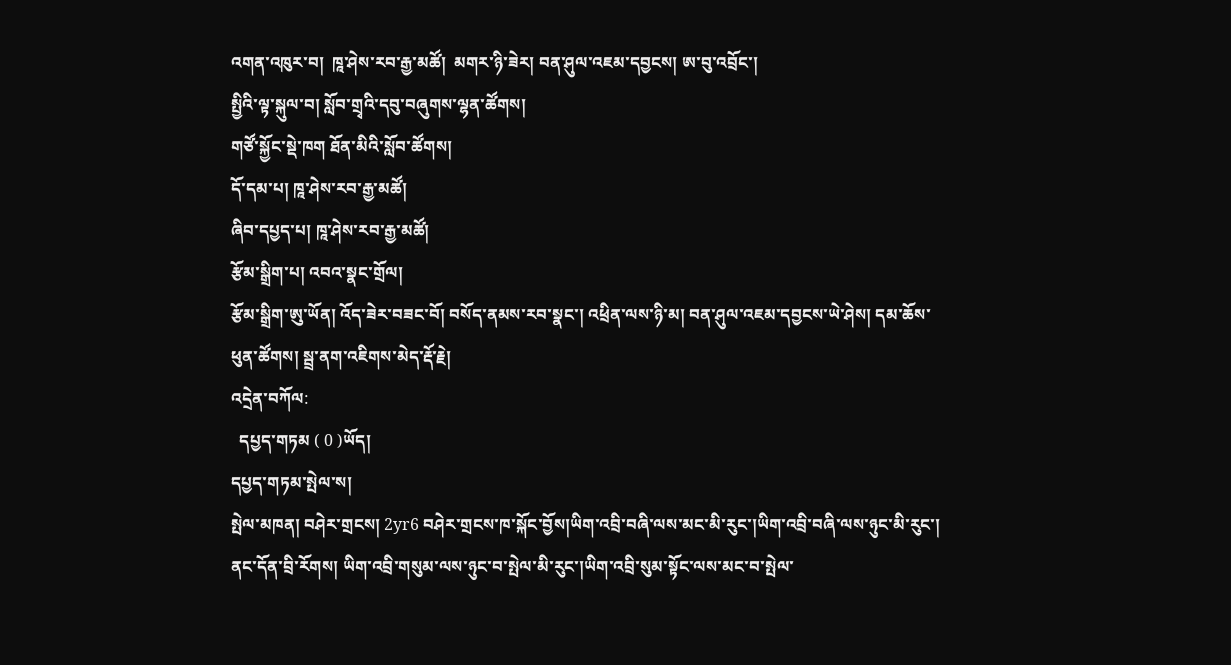འགན་འཁུར་བ།  ཁཱ་ཤེས་རབ་རྒྱ་མཚོ།  མགར་ཉི་ཟེར། བན་ཤུལ་འཇམ་དབྱངས། ཨ་བུ་འབྲོང་།
སྤྱིའི་ལྟ་སྐུལ་བ། སློབ་གྲྭའི་དབུ་བཞུགས་ལྷན་ཚོགས།
གཙོ་སྐྱོང་སྡེ་ཁག ཐོན་མིའི་སློབ་ཚོགས།
དོ་དམ་པ། ཁཱ་ཤེས་རབ་རྒྱ་མཚོ།
ཞིབ་དཔྱད་པ། ཁཱ་ཤེས་རབ་རྒྱ་མཚོ།
རྩོམ་སྒྲིག་པ། འབའ་སྣང་གྲོལ།
རྩོམ་སྒྲིག་ཨུ་ཡོན། འོད་ཟེར་བཟང་བོ། བསོད་ནམས་རབ་སྣང་། འཕྲིན་ལས་ཉི་མ། བན་ཤུལ་འཇམ་དབྱངས་ཡེ་ཤེས། དམ་ཆོས་ཕུན་ཚོགས། སྦྲ་ནག་འཇིགས་མེད་རྡོ་རྗེ།
འདྲེན་བཀོལ:
  དཔྱད་གཏམ ( 0 )ཡོད།
དཔྱད་གཏམ་སྤེལ་ས།
སྤེལ་མཁན། བཤེར་གྲངས། 2yr6 བཤེར་གྲངས་ཁ་སྐོང་བྱོས།ཡིག་འབྲི་བཞི་ལས་མང་མི་རུང་།ཡིག་འབྲི་བཞི་ལས་ཉུང་མི་རུང་།
ནང་དོན་བྲི་རོགས། ཡིག་འབྲི་གསུམ་ལས་ཉུང་བ་སྤེལ་མི་རུང་།ཡིག་འབྲི་སུམ་སྟོང་ལས་མང་བ་སྤེལ་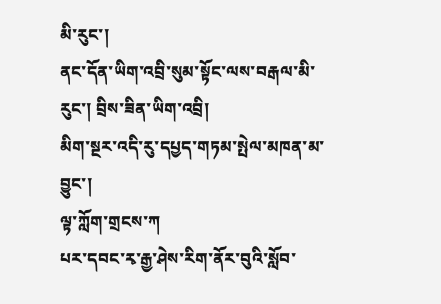མི་རུང་།
ནང་དོན་ཡིག་འབྲི་སུམ་སྟོང་ལས་བརྒལ་མི་རུང་། བྲིས་ཟིན་ཡིག་འབྲི།
མིག་སྔར་འདི་རུ་དཔྱད་གཏམ་སྤེལ་མཁན་མ་བྱུང་།
ལྟ་ཀློག་གྲངས་ཀ
པར་དབང་རྭ་རྒྱ་ཤེས་རིག་ནོར་བུའི་སློབ་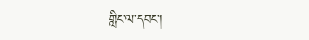གླིང་ལ་དབང་།